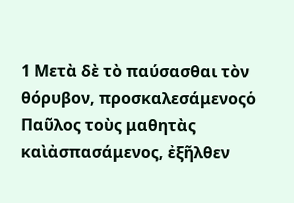1 Μετὰ δὲ τὸ παύσασθαι τὸν θόρυβον, προσκαλεσάμενοςὁ Παῦλος τοὺς μαθητὰς καὶἀσπασάμενος, ἐξῆλθεν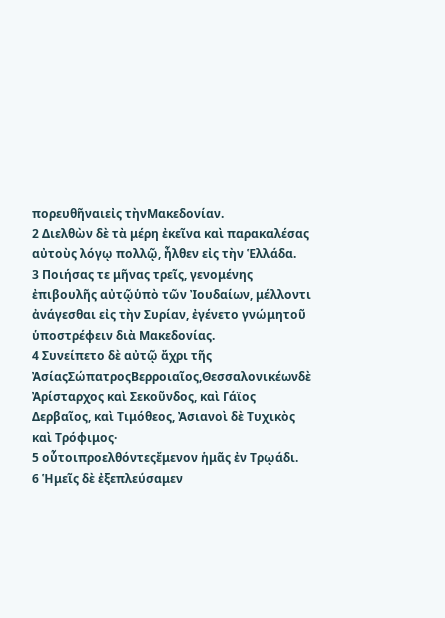πορευθῆναιεἰς τὴνΜακεδονίαν.
2 Διελθὼν δὲ τὰ μέρη ἐκεῖνα καὶ παρακαλέσας αὐτοὺς λόγῳ πολλῷ, ἦλθεν εἰς τὴν Ἑλλάδα.
3 Ποιήσας τε μῆνας τρεῖς, γενομένης ἐπιβουλῆς αὐτῷὑπὸ τῶν Ἰουδαίων, μέλλοντι ἀνάγεσθαι εἰς τὴν Συρίαν, ἐγένετο γνώμητοῦ ὑποστρέφειν διὰ Μακεδονίας.
4 Συνείπετο δὲ αὐτῷ ἄχρι τῆς ἈσίαςΣώπατροςΒερροιαῖος,Θεσσαλονικέωνδὲ Ἀρίσταρχος καὶ Σεκοῦνδος, καὶ Γάϊος Δερβαῖος, καὶ Τιμόθεος, Ἀσιανοὶ δὲ Τυχικὸς καὶ Τρόφιμος·
5 οὗτοιπροελθόντεςἔμενον ἡμᾶς ἐν Τρῳάδι.
6 Ἡμεῖς δὲ ἐξεπλεύσαμεν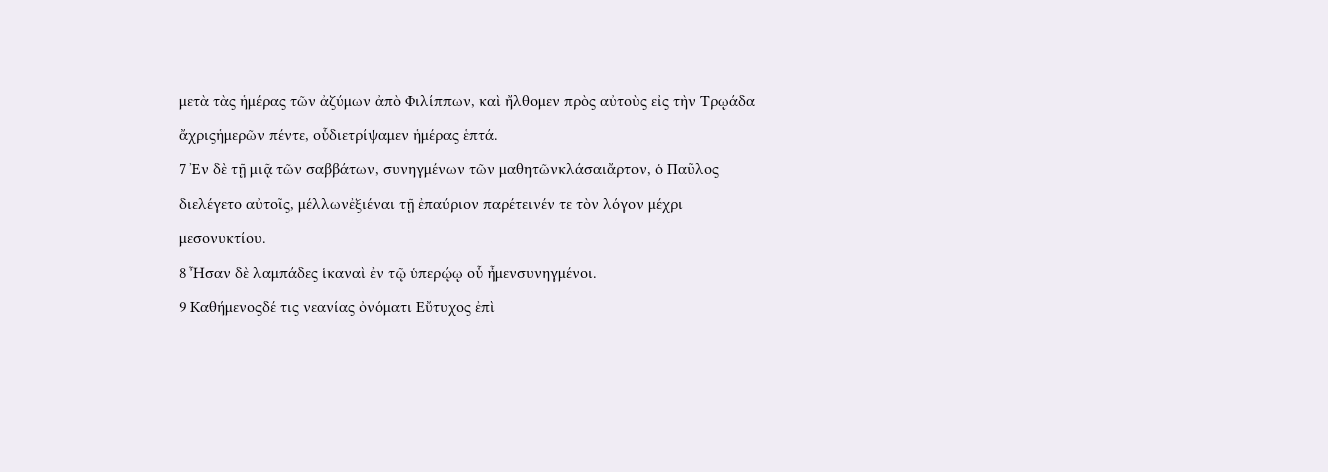μετὰ τὰς ἡμέρας τῶν ἀζύμων ἀπὸ Φιλίππων, καὶ ἤλθομεν πρὸς αὐτοὺς εἰς τὴν Τρῳάδα ἄχριςἡμερῶν πέντε, οὗδιετρίψαμεν ἡμέρας ἑπτά.
7 Ἐν δὲ τῇ μιᾷ τῶν σαββάτων, συνηγμένων τῶν μαθητῶνκλάσαιἄρτον, ὁ Παῦλος διελέγετο αὐτοῖς, μέλλωνἐξιέναι τῇ ἐπαύριον παρέτεινέν τε τὸν λόγον μέχρι μεσονυκτίου.
8 Ἦσαν δὲ λαμπάδες ἱκαναὶ ἐν τῷ ὑπερῴῳ οὗ ἦμενσυνηγμένοι.
9 Καθήμενοςδέ τις νεανίας ὀνόματι Εὔτυχος ἐπὶ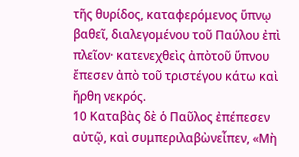τῆς θυρίδος, καταφερόμενος ὕπνῳ βαθεῖ, διαλεγομένου τοῦ Παύλου ἐπὶ πλεῖον· κατενεχθεὶς ἀπὸτοῦ ὕπνου ἔπεσεν ἀπὸ τοῦ τριστέγου κάτω καὶ ἤρθη νεκρός.
10 Καταβὰς δὲ ὁ Παῦλος ἐπέπεσεν αὐτῷ, καὶ συμπεριλαβὼνεἶπεν, «Μὴ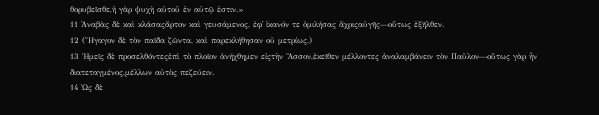θορυβεῖσθε,ἡ γὰρ ψυχὴ αὐτοῦ ἐν αὐτῷ ἐστιν.»
11 Ἀναβὰς δὲ καὶ κλάσαςἄρτον καὶ γευσάμενος, ἐφ᾿ ἱκανόν τε ὁμιλήσας ἄχριςαὐγῆς—οὕτως ἐξῆλθεν.
12 (Ἤγαγον δὲ τὸν παῖδα ζῶντα, καὶ παρεκλήθησαν οὐ μετρίως.)
13 Ἡμεῖς δὲ προσελθόντεςἐπὶ τὸ πλοῖον ἀνήχθημεν εἰςτὴν Ἄσσον,ἐκεῖθεν μέλλοντες ἀναλαμβάνειν τὸν Παῦλον—οὕτως γὰρ ἦν διατεταγμένος,μέλλων αὐτὸς πεζεύειν.
14 Ὡς δὲ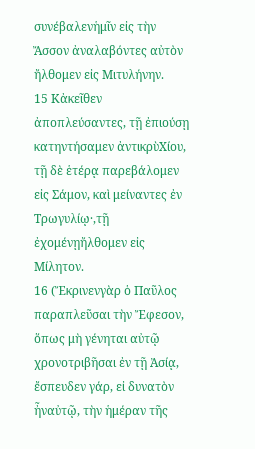συνέβαλενἡμῖν εἰς τὴν Ἄσσον ἀναλαβόντες αὐτὸν ἤλθομεν εἰς Μιτυλήνην.
15 Κἀκεῖθεν ἀποπλεύσαντες, τῇ ἐπιούσῃ κατηντήσαμεν ἀντικρὺΧίου, τῇ δὲ ἑτέρᾳ παρεβάλομεν εἰς Σάμον, καὶ μείναντες ἐν Τρωγυλίῳ·,τῇ ἐχομένῃἤλθομεν εἰς Μίλητον.
16 (Ἔκρινενγὰρ ὁ Παῦλος παραπλεῦσαι τὴν Ἔφεσον, ὅπως μὴ γένηται αὐτῷ χρονοτριβῆσαι ἐν τῇ Ἀσίᾳ, ἔσπευδεν γάρ, εἰ δυνατὸν ἦναὐτῷ, τὴν ἡμέραν τῆς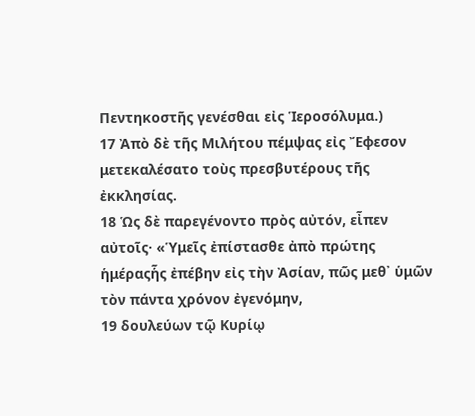Πεντηκοστῆς γενέσθαι εἰς Ἱεροσόλυμα.)
17 Ἀπὸ δὲ τῆς Μιλήτου πέμψας εἰς Ἔφεσον μετεκαλέσατο τοὺς πρεσβυτέρους τῆς ἐκκλησίας.
18 Ὡς δὲ παρεγένοντο πρὸς αὐτόν, εἶπεν αὐτοῖς· «Ὑμεῖς ἐπίστασθε ἀπὸ πρώτης ἡμέραςἧς ἐπέβην εἰς τὴν Ἀσίαν, πῶς μεθ᾿ ὑμῶν τὸν πάντα χρόνον ἐγενόμην,
19 δουλεύων τῷ Κυρίῳ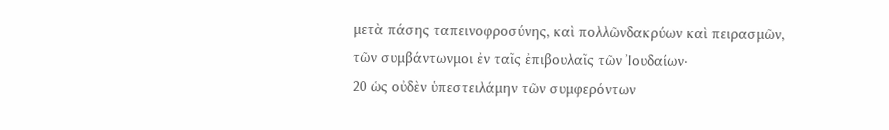μετὰ πάσης ταπεινοφροσύνης, καὶ πολλῶνδακρύων καὶ πειρασμῶν, τῶν συμβάντωνμοι ἐν ταῖς ἐπιβουλαῖς τῶν Ἰουδαίων·
20 ὡς οὐδὲν ὑπεστειλάμην τῶν συμφερόντων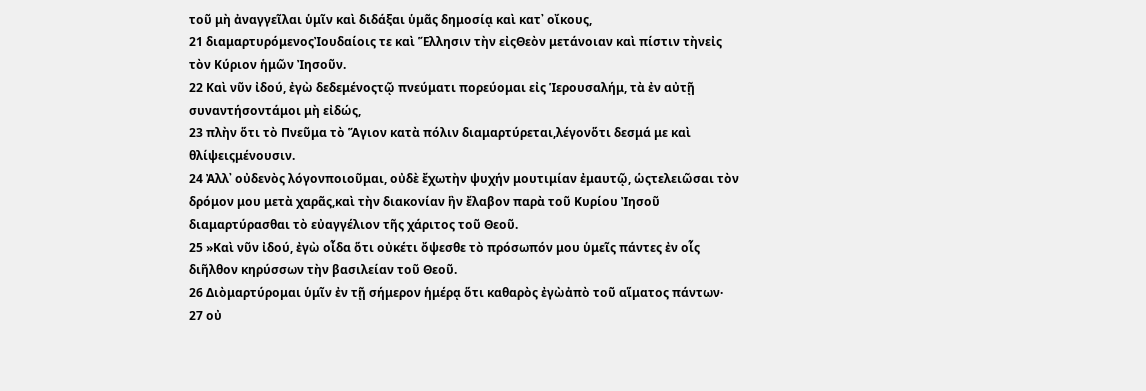τοῦ μὴ ἀναγγεῖλαι ὑμῖν καὶ διδάξαι ὑμᾶς δημοσίᾳ καὶ κατ᾿ οἴκους,
21 διαμαρτυρόμενοςἸουδαίοις τε καὶ Ἕλλησιν τὴν εἰςΘεὸν μετάνοιαν καὶ πίστιν τὴνεἰς τὸν Κύριον ἡμῶν Ἰησοῦν.
22 Καὶ νῦν ἰδού, ἐγὼ δεδεμένοςτῷ πνεύματι πορεύομαι εἰς Ἱερουσαλήμ, τὰ ἐν αὐτῇ συναντήσοντάμοι μὴ εἰδώς,
23 πλὴν ὅτι τὸ Πνεῦμα τὸ Ἅγιον κατὰ πόλιν διαμαρτύρεται,λέγονὅτι δεσμά με καὶ θλίψειςμένουσιν.
24 Ἀλλ᾿ οὐδενὸς λόγονποιοῦμαι, οὐδὲ ἔχωτὴν ψυχήν μουτιμίαν ἐμαυτῷ, ὡςτελειῶσαι τὸν δρόμον μου μετὰ χαρᾶς,καὶ τὴν διακονίαν ἣν ἔλαβον παρὰ τοῦ Κυρίου Ἰησοῦ διαμαρτύρασθαι τὸ εὐαγγέλιον τῆς χάριτος τοῦ Θεοῦ.
25 »Καὶ νῦν ἰδού, ἐγὼ οἶδα ὅτι οὐκέτι ὄψεσθε τὸ πρόσωπόν μου ὑμεῖς πάντες ἐν οἷς διῆλθον κηρύσσων τὴν βασιλείαν τοῦ Θεοῦ.
26 Διὸμαρτύρομαι ὑμῖν ἐν τῇ σήμερον ἡμέρᾳ ὅτι καθαρὸς ἐγὼἀπὸ τοῦ αἵματος πάντων·
27 οὐ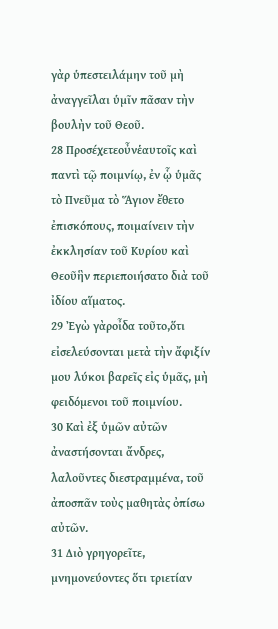γὰρ ὑπεστειλάμην τοῦ μὴ ἀναγγεῖλαι ὑμῖν πᾶσαν τὴν βουλὴν τοῦ Θεοῦ.
28 Προσέχετεοὖνἑαυτοῖς καὶ παντὶ τῷ ποιμνίῳ, ἐν ᾧ ὑμᾶς τὸ Πνεῦμα τὸ Ἅγιον ἔθετο ἐπισκόπους, ποιμαίνειν τὴν ἐκκλησίαν τοῦ Κυρίου καὶ Θεοῦἣν περιεποιήσατο διὰ τοῦ ἰδίου αἵματος.
29 Ἐγὼ γὰροἶδα τοῦτο,ὅτι εἰσελεύσονται μετὰ τὴν ἄφιξίν μου λύκοι βαρεῖς εἰς ὑμᾶς, μὴ φειδόμενοι τοῦ ποιμνίου.
30 Καὶ ἐξ ὑμῶν αὐτῶν ἀναστήσονται ἄνδρες, λαλοῦντες διεστραμμένα, τοῦ ἀποσπᾶν τοὺς μαθητὰς ὀπίσω αὐτῶν.
31 Διὸ γρηγορεῖτε, μνημονεύοντες ὅτι τριετίαν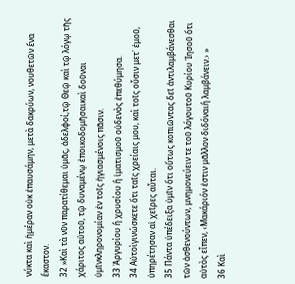νύκτα καὶ ἡμέραν οὐκ ἐπαυσάμην, μετὰ δακρύων, νουθετῶν ἕνα ἕκαστον.
32 »Καὶ τὰ νῦν παρατίθεμαι ὑμᾶς, ἀδελφοί,τῷ Θεῷ καὶ τῷ λόγῳ τῆς χάριτος αὐτοῦ, τῷ δυναμένῳ ἐποικοδομῆσαικαὶ δοῦναι ὑμῖνκληρονομίαν ἐν τοῖς ἡγιασμένοις πᾶσιν.
33 Ἀργυρίου ἢ χρυσίου ἢ ἱματισμοῦ οὐδενὸς ἐπεθύμησα.
34 Αὐτοὶγινώσκετε ὅτι ταῖς χρείαις μου, καὶ τοῖς οὖσιν μετ᾿ ἐμοῦ, ὑπηρέτησαν αἱ χεῖρες αὗται.
35 Πάντα ὑπέδειξα ὑμῖν ὅτι οὕτως κοπιῶντας δεῖ ἀντιλαμβάνεσθαι τῶν ἀσθενούντων, μνημονεύειν τε τοῦ λόγουτοῦ Κυρίου Ἰησοῦ ὅτι αὐτὸς εἶπεν, ‹Μακάριόν ἐστιν μᾶλλον διδόναιἢ λαμβάνειν.› »
36 Καὶ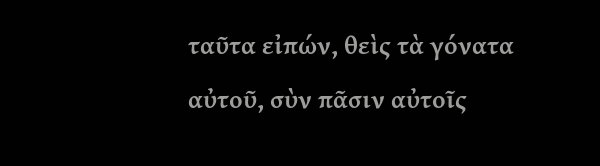ταῦτα εἰπών, θεὶς τὰ γόνατα αὐτοῦ, σὺν πᾶσιν αὐτοῖς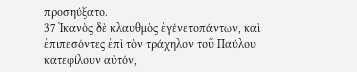προσηύξατο.
37 Ἱκανὸς δὲ κλαυθμὸς ἐγένετοπάντων, καὶ ἐπιπεσόντες ἐπὶ τὸν τράχηλον τοῦ Παύλου κατεφίλουν αὐτόν,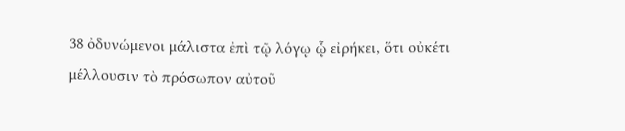38 ὀδυνώμενοι μάλιστα ἐπὶ τῷ λόγῳ ᾧ εἰρήκει, ὅτι οὐκέτι μέλλουσιν τὸ πρόσωπον αὐτοῦ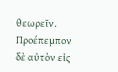θεωρεῖν. Προέπεμπον δὲ αὐτὸν εἰς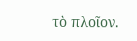τὸ πλοῖον.